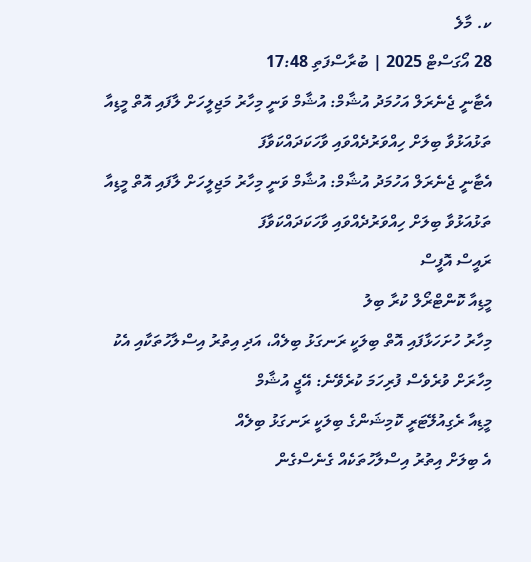ކ. މާލެ
28 އޯގަސްޓް 2025 | ބުރާސްފަތި 17:48
އެޓާނީ ޖެނެރަލް އަހުމަދު އުޝާމް: އުޝާމް ވަނީ މިހާރު މަޖިލީހަށް ލާފައި އޮތް މީޑިއާ ތަޅުއަޅުވާ ބިލަށް ހިއްވަރުދެއްވައި ވާހަކަދައްކަވާފަ
އެޓާނީ ޖެނެރަލް އަހުމަދު އުޝާމް: އުޝާމް ވަނީ މިހާރު މަޖިލީހަށް ލާފައި އޮތް މީޑިއާ ތަޅުއަޅުވާ ބިލަށް ހިއްވަރުދެއްވައި ވާހަކަދައްކަވާފަ
ރައީސް އޮފީސް
މީޑިއާ ކޮންޓްރޯލް ކުރާ ބިލު
މިހާރު ހުށަހަޅާފައި އޮތް ބިލަކީ ރަނގަޅު ބިލެއް، އަދި އިތުރު އިސްލާހުތަކާއި އެކު މިހާރަށް ވުރެވެސް ފުރިހަމަ ކުރެވޭނެ: އޭޖީ އުޝާމް
މީޑިއާ ރެގިއުލޭޓަރީ ކޮމިޝަންގެ ބިލަކީ ރަނގަޅު ބިލެއް
އެ ބިލަށް އިތުރު އިސްލާހުތަކެއް ގެނެސްގެން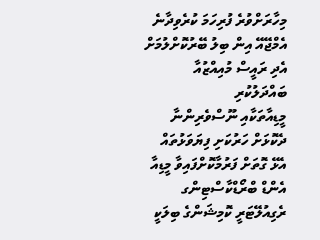މިހާރަށްވުރެ ފުރިހަމަ ކުރެވިދާނެ
އެމްޖޭއޭ އިން ބިލު ބޭރުކޮށްލުމަށް އެދި ރައީސް މުއިއްޒުއާ ބައްދަލުކުރި
މީޑިއާތަކާއި ނޫސްވެރިންނާ ދެކޮޅަށް ހަރުކަށި ފިޔަވަޅުތައް އެޅޭ ގޮތަށް ފަރުމާކޮށްފައިވާ މީޑިއާ އެންޑް ބްރޯޑްކާސްޓިންގ ރެގިއުލޭޓަރީ ކޮމިޝަންގެ ބިލަކީ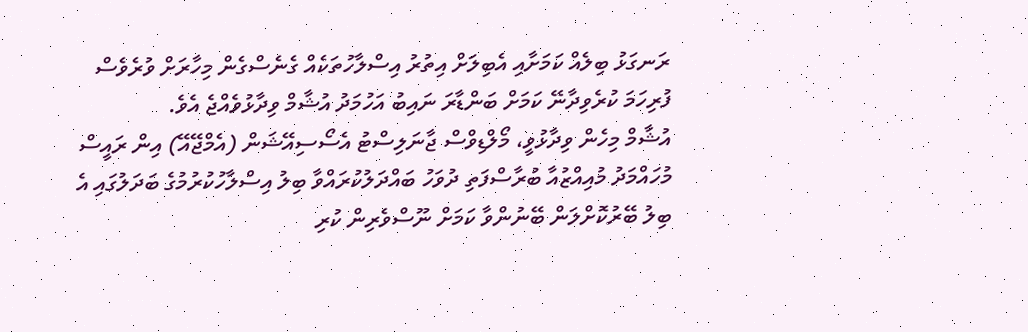ރަނގަޅު ބިލެއް ކަމަށާއި އެބިލަށް އިތުރު އިސްލާހުތަކެއް ގެނެސްގެން މިހާރަށް ވުރެވެސް ފުރިހަމަ ކުރެވިދާނޭ ކަމަށް ބަންޑާރަ ނައިބު އަހުމަދު އުޝާމް ވިދާޅުވެއްޖެ އެވެ.
އުޝާމް މިހެން ވިދާޅުވީ، މޯލްޑިވްސް ޖާނަލިސްޓު އެސޯސިއޭޝަން (އެމްޖޭއޭ) އިން ރައީސް މުހައްމަދު މުއިއްޒުއާ ބުރާސްފަތި ދުވަހު ބައްދަލުކުރައްވާ ބިލު އިސްލާހުކުރުމުގެ ބަދަލުގައި އެ ބިލު ބޭރުކޮށްލަން ބޭނުންވާ ކަމަށް ނޫސްވެރިން ކުރި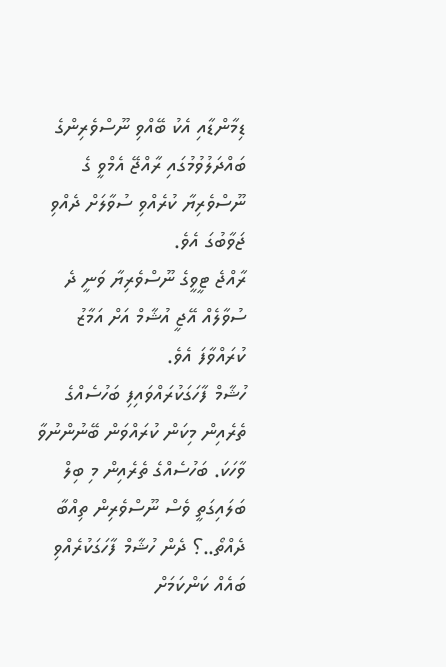ޑިމާންޑާއި އެކު ބޭއްވި ނޫސްވެރިންގެ ބައްދަލުވުމުގައި ރާއްޖޭ އެމްވީ ގެ ނޫސްވެރިޔާ ކުރެއްވި ސުވާލަށް ދެއްވި ޖަވާބުގަ އެވެ.
ރާއްޖެ ޓީވީގެ ނޫސްވެރިޔާ ވަނީ ދެ ސުވާލެއް އޭޖީ އުޝާމް އަށް އަމާޒު ކުރައްވާފަ އެވެ.
ހުޝާމް ފާހަގަކުރައްވައިފި ބަހުސެއްގެ ތެރެއިން މިކަން ކުރައްވަން ބޭނުންނުވާ ވާހަކަ. ބަހުސެއްގެ ތެރެއިން މި ބިލް ބަލައިގަތީ ވެސް ނޫސްވެރިން ތިއްބާ ދެއްތޯ..؟ ދެން ހުޝާމް ފާހަގަކުރެއްވި ބައެއް ކަންކަމަށް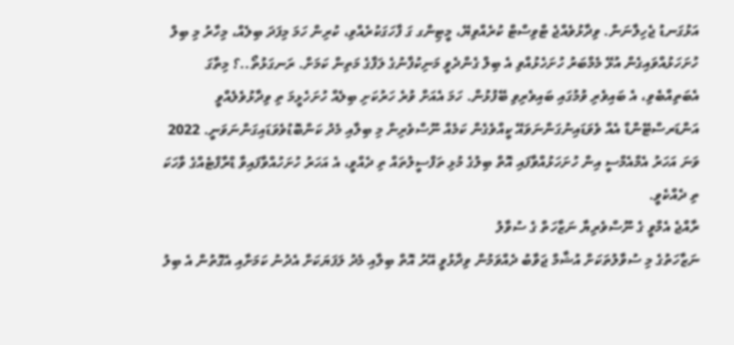އަޅުގަނޑު ޖެހިލާނަން. ވިދާޅުވެއްޖެ ޓްވިސްޓް ކުރެއްވިޔޭ، މީޓިންގ ގަ ފާހަގަކުރެއްވި، ކުރިން ހަމަ މިފަދަ ބިލެއް، މިހާރު މި ބިލް ހުށަހަޅުއްވައިގެން އުޅޭ މެމްބަރު ހުށަހެޅުއްވި އެ ބިލް ގެންދެވީ މަނިކުފާނުގެ ލަފާގެ މަތިން ކަމަށް. ރަނގަޅުތޯ..؟ މިތާގަ އެބަތިއްބެވި، އެ ބައިވެރި ވުމުގައި ބައިވެރިވި ބޭފުޅުން. ހަމަ އެއަށް ވުރެ ހަރުކަށި ބިލެއް ހުށަހެޅީމަ ތި ވިދާޅުވެލެއްވީ އަންޑަރސްޓޭންޑް އެއް ވެވަޑައިނުގަންނަވައޭ ކީއްވެގެން ކަމެއް ނޫސްވެރިން މި ބިލާއި މެދު ކަންބޮޑުވެވަޑައިގަންނަވަނީ. 2022 ވަނަ އަހަރު އެމްއެމްސީ އިން ހުށަހަޅުއްވާފައި އޮތް ބިލުގެ މުޅި ތަފްސީލުތައް ތި ދެއްވީ، އެ އަހަރު ހުށަހުއްވާފައިވާ ޑްރާފްޓެއްގެ ވާހަކަ ތި ދެއްކެވީ.
ރާއްޖެ އެމްވީ ގެ ނޫސްވެރިޔާ ނަޒާހަތް ގެ ސުވާލު
ނަޒާހަތުގެ މި ސުވާލުތަކަށް އުޝާމް ޖަވާބު ދެއްވަމުން ވިދާޅުވީ އޭރު އޮތް ބިލާއި މެދު ލަފަޔަކަށް އެދުނު ކަމަށާއި އެގޮތުން އެ ބިލު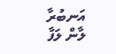އަނބުރާ ލާން ލަފާ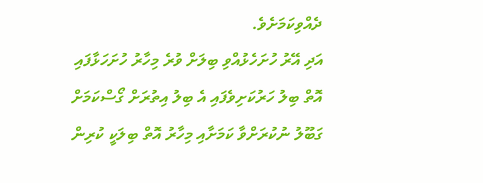ދެއްވިކަމަށެވެ.
އަދި އޭރު ހުށަހެޅުއްވި ބިލަށް ވުރެ މިހާރު ހުށަހަޅާފައި އޮތް ބިލު ހަރުކަށިވެފައި އެ ބިލު އިތުރަށް ގޯސްކަމަށް ގަބޫލު ނުކުރަށްވާ ކަމަށާއި މިހާރު އޮތް ބިލަކީ ކުރިން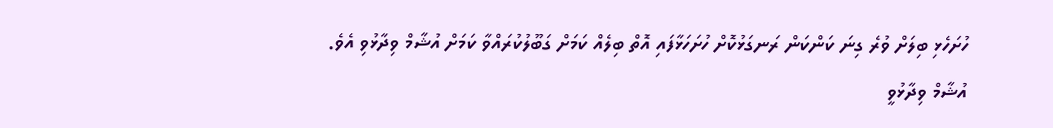ހުށަހެޅި ބިލަށް ވުރެ ގިނަ ކަންކަން ރަނގަޅުކޮށް ހުށަހަޅާފައި އޮތް ބިލެއް ކަމަށް ގަބޫލުކުރައްވާ ކަމަށް އުޝާމް ވިދާޅުވި އެވެ.
އުޝާމް ވިދާޅުވީ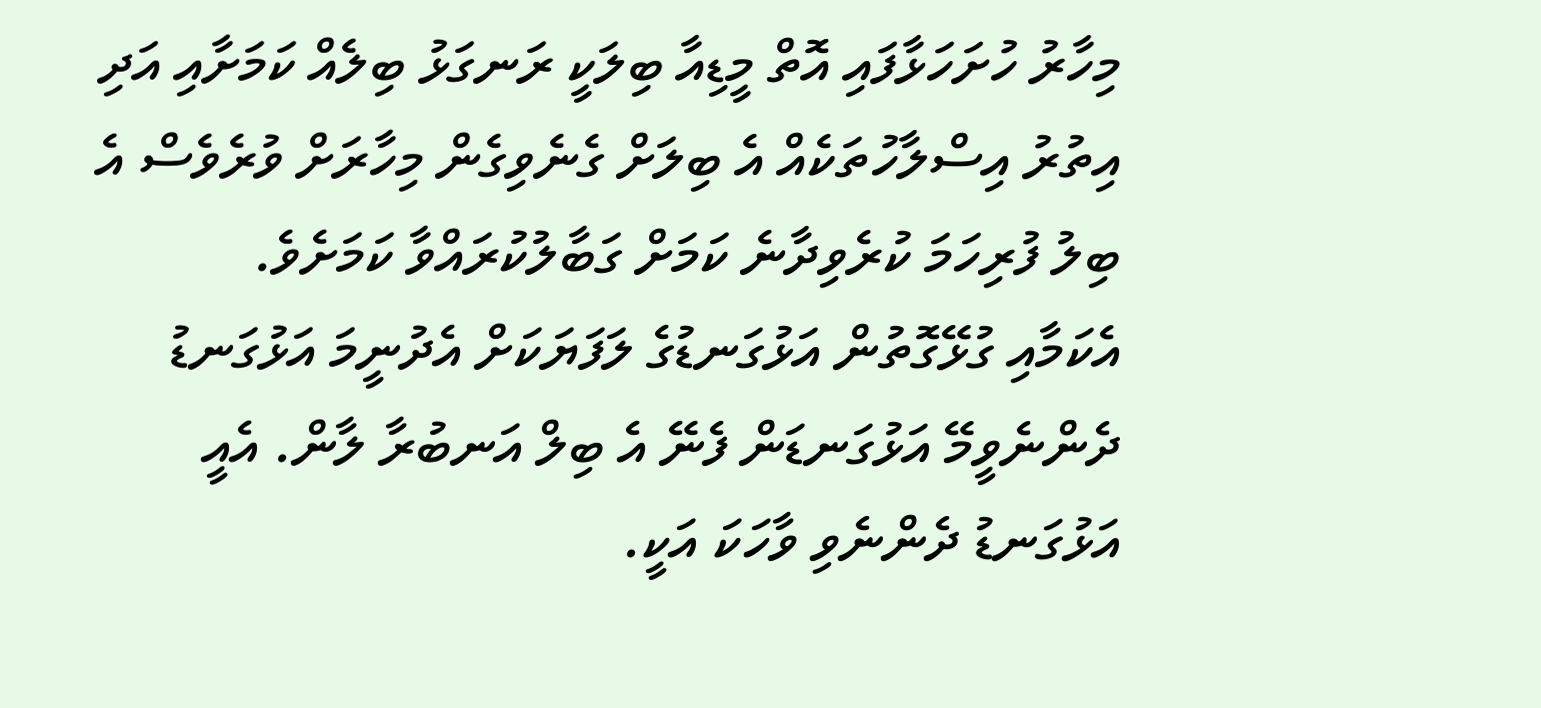މިހާރު ހުށަހަޅާފައި އޮތް މީޑިއާ ބިލަކީ ރަނގަޅު ބިލެއް ކަމަށާއި އަދި އިތުރު އިސްލާހުތަކެއް އެ ބިލަށް ގެނެވިގެން މިހާރަށް ވުރެވެސް އެ ބިލު ފުރިހަމަ ކުރެވިދާނެ ކަމަށް ގަބާލުކުރައްވާ ކަމަށެވެ.
އެކަމާއި ގުޅޭގޮތުން އަޅުގަނޑުގެ ލަފަޔަކަށް އެދުނީމަ އަޅުގަނޑު ދެންނެވީމޭ އަޅުގަނޑަން ފެނޭ އެ ބިލް އަނބުރާ ލާން. އެއީ އަޅުގަނޑު ދެންނެވި ވާހަކަ އަކީ.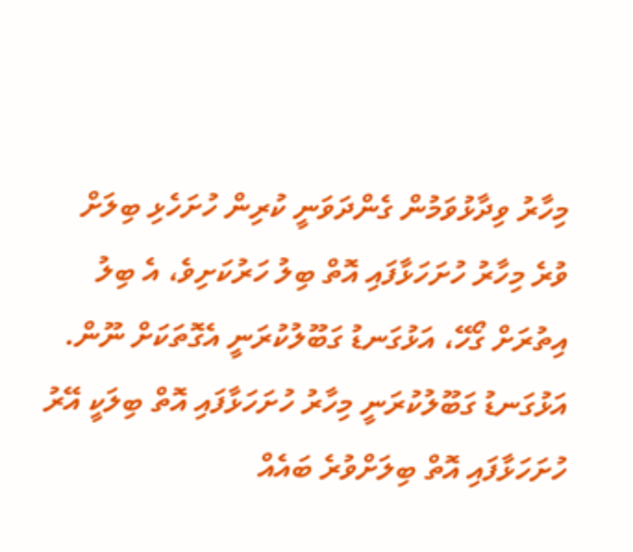މިހާރު ވިދާޅުވަމުން ގެންދަވަނީ ކުރިން ހުށަހެޅި ބިލަށް ވުރެ މިހާރު ހުށަހަޅާފައި އޮތް ބިލު ހަރުކަށިވެ، އެ ބިލު އިތުރަށް ގޯހޭ، އަޅުގަނޑު ގަބޫލުކުރަނީ އެގޮތަކަށް ނޫން. އަޅުގަނޑު ގަބޫލުކުރަނީ މިހާރު ހުށަހަޅާފައި އޮތް ބިލަކީ އޭރު ހުށަހަޅާފައި އޮތް ބިލަށްވުރެ ބައެއް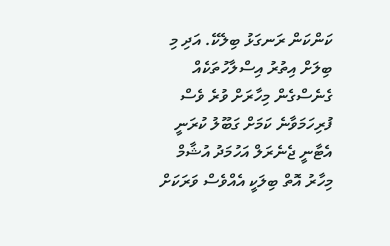ކަންކަން ރަނގަޅު ބިލެކޭ. އަދި މި ބިލަށް އިތުރު އިސްލާހުތަކެއް ގެނެސްގެން މިހާރަށް ވުރެ ވެސް ފުރިހަމަވާނެ ކަމަށް ގަބޫލު ކުރަނީ
އެޓާނީ ޖެނެރަލް އަހުމަދު އުޝާމް
މިހާރު އޮތް ބިލަކީ އެއްވެސް ވަރަކަށް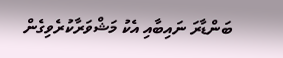ބަންޑާރަ ނައިބާއި އެކު މަޝްވަރާކުރެވިގެން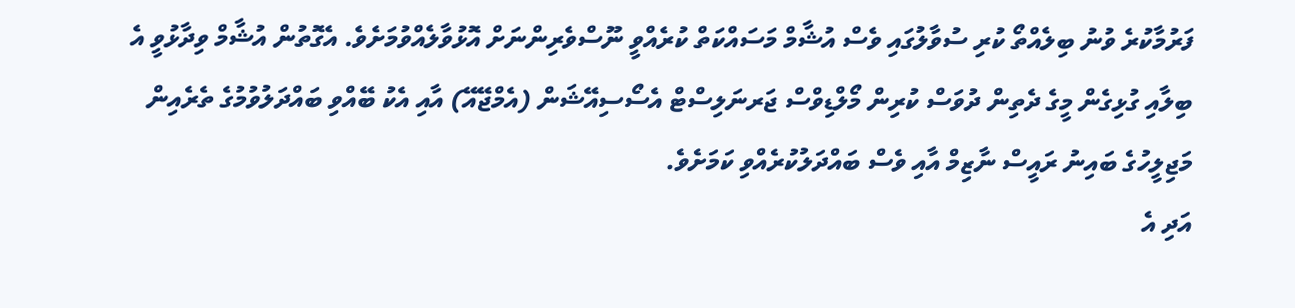ފަރުމާކުރެ ވުނު ބިލެއްތޯ ކުރި ސުވާލުގައި ވެސް އުޝާމް މަސައްކަތް ކުރެއްވީ ނޫސްވެރިންނަށް އޮޅުވާލެއްވުމަށެވެ. އެގޮތުން އުޝާމް ވިދާޅުވީ އެ ބިލާއި ގުޅިގެން މީގެ ދެތިން ދުވަސް ކުރިން މޯލްޑިވްސް ޖަރނަލިސްޓް އެސޯސިއޭޝަން (އެމްޖޭއޭ) އާއި އެކު ބޭއްވި ބައްދަލުވުމުގެ ތެރެއިން މަޖިލީހުގެ ބައިނު ރައީސް ނާޒިމް އާއި ވެސް ބައްދަލުކުރެއްވި ކަމަށެވެ.
އަދި އެ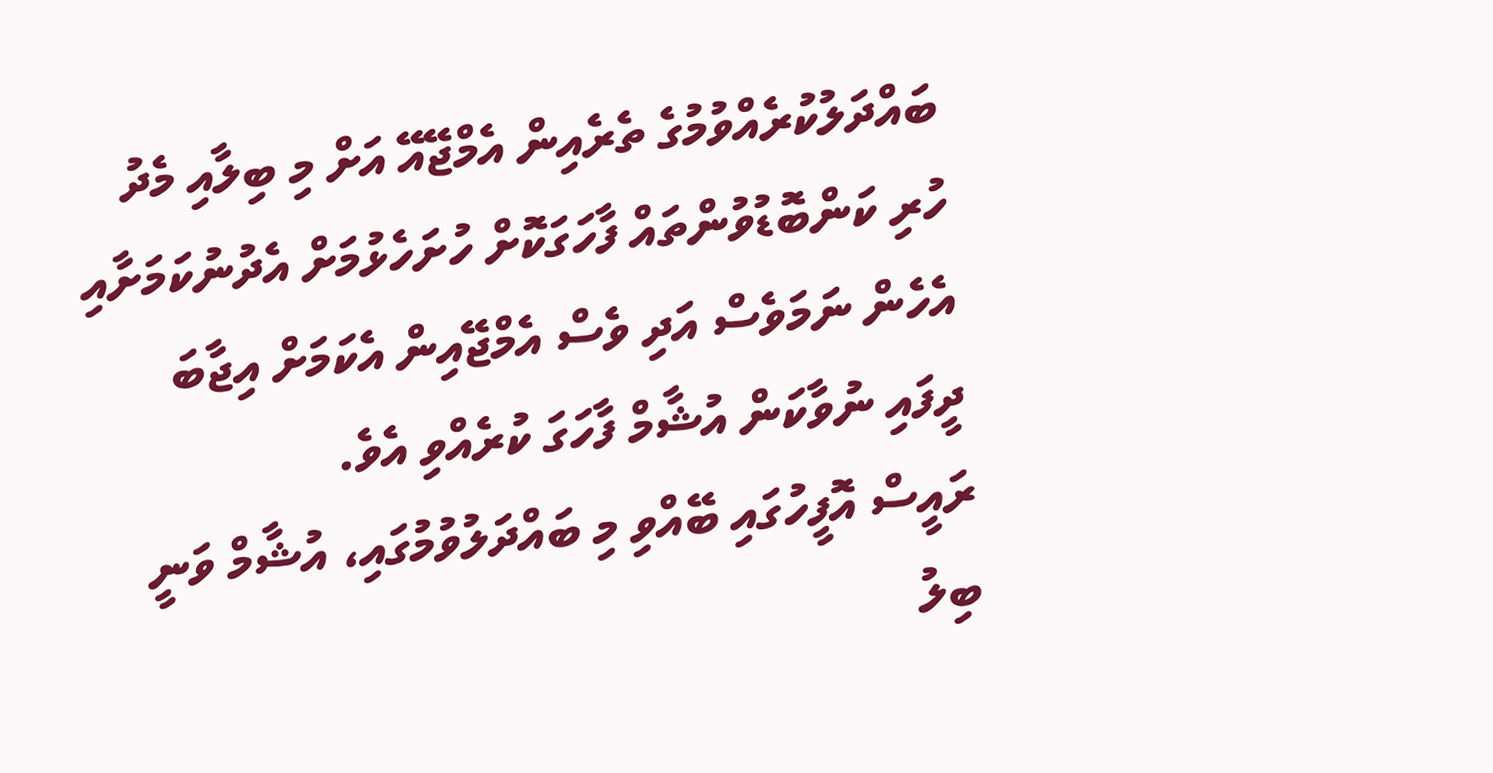ބައްދަލުކުރެއްވުމުގެ ތެރެއިން އެމްޖޭއޭ އަށް މި ބިލާއި މެދު ހުރި ކަންބޮޑުވުންތައް ފާހަގަކޮށް ހުށަހެޅުމަށް އެދުނުކަމަށާއި އެހެން ނަމަވެސް އަދި ވެސް އެމްޖޭއިން އެކަމަށް އިޖާބަ ދީފައި ނުވާކަން އުޝާމް ފާހަގަ ކުރެއްވި އެވެ.
ރައީސް އޮފީހުގައި ބޭއްވި މި ބައްދަލުވުމުގައި، އުޝާމް ވަނީ ބިލު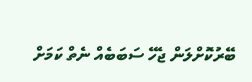ބޭރުކޮށްލަން ޖެހޭ ސަބަބެއް ނެތް ކަމަށް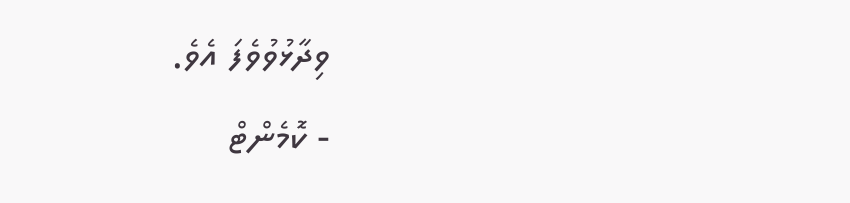ވިދާޅުވުވެފަ އެވެ.
- ކޮމެންޓް